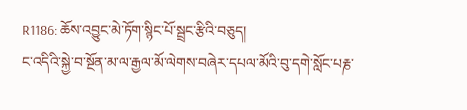R1186: ཆོས་འབྱུང་མེ་ཏོག་སྙིང་པོ་སྦྲང་རྩིའི་བཅུད།
ང་འདིའི་སྐྱེ་བ་སྔོན་མ་ལ་རྒྱལ་མོ་ལེགས་བཞེར་དཔལ་མོའི་བུ་དགེ་སློང་པརྞ་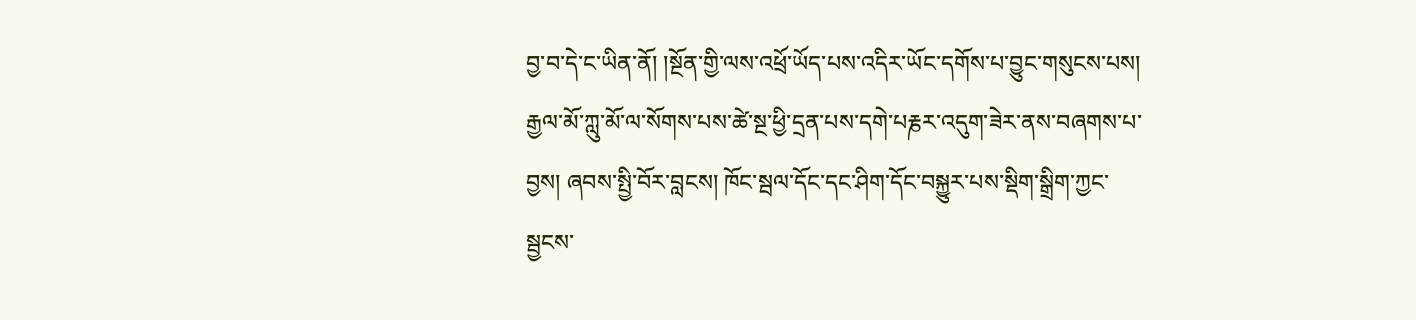བྱ་བ་དེ་ང་ཡིན་ནོ། །སྔོན་གྱི་ལས་འཕྲོ་ཡོད་པས་འདིར་ཡོང་དགོས་པ་བྱུང་གསུངས་པས། རྒྱལ་མོ་ཀླུ་མོ་ལ་སོགས་པས་ཚེ་སྔ་ཕྱི་དྲན་པས་དགེ་པརྞར་འདུག་ཟེར་ནས་བཞགས་པ་བྱས། ཞབས་སྤྱི་བོར་བླངས། ཁོང་སྦལ་དོང་དང་ཤིག་དོང་བསྐྱུར་པས་སྡིག་སྒྲིག་ཀྱང་སྦྱངས་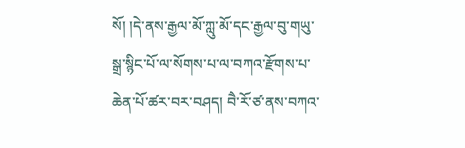སོ། །དེ་ནས་རྒྱལ་མོ་ཀླུ་མོ་དང་རྒྱལ་བུ་གཡུ་སྒྲ་སྙིང་པོ་ལ་སོགས་པ་ལ་བཀའ་རྫོགས་པ་ཆེན་པོ་ཚར་བར་བཤད། བཻ་རོ་ཙ་ནས་བཀའ་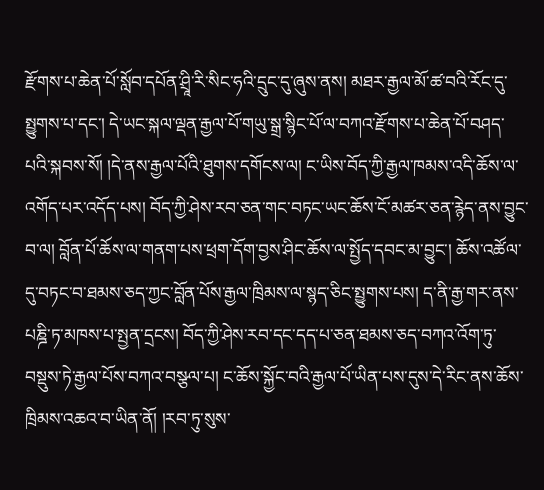རྫོགས་པ་ཆེན་པོ་སློབ་དཔོན་ཤྲཱི་རི་སིང་ཧའི་དྲུང་དུ་ཞུས་ནས། མཐར་རྒྱལ་མོ་ཚ་བའི་རོང་དུ་སྤྱུགས་པ་དང་། དེ་ཡང་སྐལ་ལྡན་རྒྱལ་པོ་གཡུ་སྒྲ་སྙིང་པོ་ལ་བཀའ་རྫོགས་པ་ཆེན་པོ་བཤད་པའི་སྐབས་སོ། །དེ་ནས་རྒྱལ་པོའི་ཐུགས་དགོངས་ལ། ང་ཡིས་བོད་ཀྱི་རྒྱལ་ཁམས་འདི་ཆོས་ལ་འགོད་པར་འདོད་པས། བོད་ཀྱི་ཤེས་རབ་ཅན་གང་བཏང་ཡང་ཆོས་ངོ་མཚར་ཅན་རྙེད་ནས་བྱུང་བ་ལ། བློན་པོ་ཆོས་ལ་གནག་པས་ཕྲག་དོག་བྱས་ཤིང་ཆོས་ལ་སྤྱོད་དབང་མ་བྱུང་། ཆོས་འཚོལ་དུ་བཏང་བ་ཐམས་ཅད་ཀྱང་བློན་པོས་རྒྱལ་ཁྲིམས་ལ་སྙད་ཅིང་སྤྱུགས་པས། ད་ནི་རྒྱ་གར་ནས་པཎྜི་ཏ་མཁས་པ་སྤྱན་དྲངས། བོད་ཀྱི་ཤེས་རབ་དང་དད་པ་ཅན་ཐམས་ཅད་བཀའ་འོག་ཏུ་བསྡུས་ཏེ་རྒྱལ་པོས་བཀའ་བསྩལ་པ། ང་ཆོས་སྐྱོང་བའི་རྒྱལ་པོ་ཡིན་པས་དུས་དེ་རིང་ནས་ཆོས་ཁྲིམས་འཆའ་བ་ཡིན་ནོ། །རབ་ཏུ་སུས་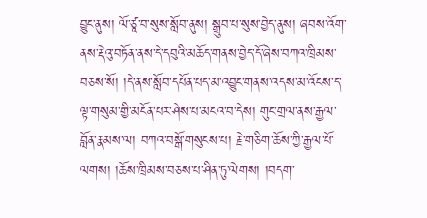བྱུང་ནུས། ལོ་ཙཱ་བ་སུས་སློབ་ནུས། སྒྲུབ་པ་སུས་བྱེད་ནུས། ཞབས་འོག་ནས་རྡེའུ་བཏོན་ནས་དེ་དབུའི་མཆོད་གནས་བྱེད་དོ་ཞེས་བཀའ་ཁྲིམས་བཅས་སོ། །དེ་ནས་སློབ་དཔོན་པད་མ་འབྱུང་གནས་འདས་མ་འོངས་ད་ལྟ་གསུམ་གྱི་མངོན་པར་ཤེས་པ་མངའ་བ་དེས། གུང་གྲལ་ནས་རྒྱལ་བློན་རྣམས་ལ། བཀའ་བསྒོ་གསུངས་པ། རྗེ་གཅིག་ཆོས་ཀྱི་རྒྱལ་པོ་ལགས། །ཆོས་ཁྲིམས་བཅས་པ་ཤིན་ཏུ་ལེགས། །བདག་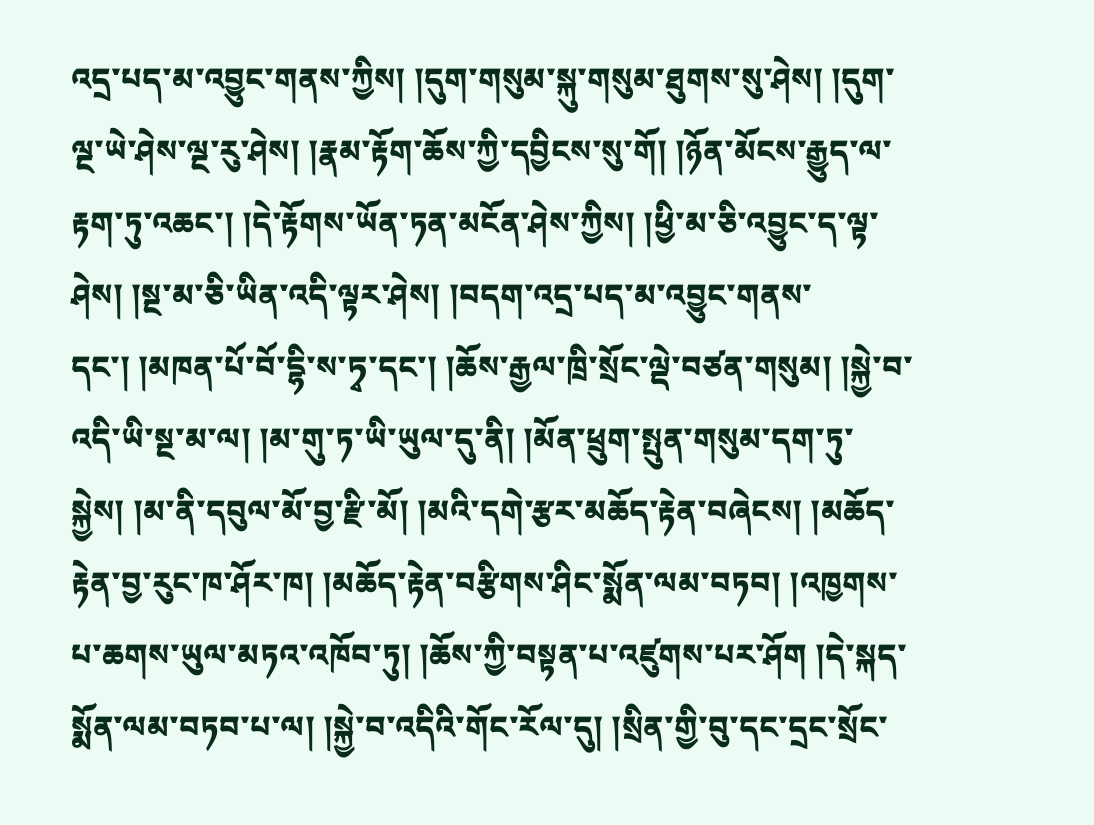འདྲ་པད་མ་འབྱུང་གནས་ཀྱིས། །དུག་གསུམ་སྐུ་གསུམ་ཐུགས་སུ་ཤེས། །དུག་ལྔ་ཡེ་ཤེས་ལྔ་རུ་ཤེས། །རྣམ་རྟོག་ཆོས་ཀྱི་དབྱིངས་སུ་གོ། །ཉོན་མོངས་རྒྱུད་ལ་རྟག་ཏུ་འཆང་། །དེ་རྟོགས་ཡོན་ཏན་མངོན་ཤེས་ཀྱིས། །ཕྱི་མ་ཅི་འབྱུང་ད་ལྟ་ཤེས། །སྔ་མ་ཅི་ཡིན་འདི་ལྟར་ཤེས། །བདག་འདྲ་པད་མ་འབྱུང་གནས་དང་། །མཁན་པོ་བོ་དྷི་ས་ཏྭ་དང་། །ཆོས་རྒྱལ་ཁྲི་སྲོང་ལྡེ་བཙན་གསུམ། །སྐྱེ་བ་འདི་ཡི་སྔ་མ་ལ། །མ་གུ་ཏ་ཡི་ཡུལ་དུ་ནི། །མོན་ཕྲུག་སྤུན་གསུམ་དག་ཏུ་སྐྱེས། །མ་ནི་དབུལ་མོ་བྱ་རྫི་མོ། །མའི་དགེ་རྩར་མཆོད་རྟེན་བཞེངས། །མཆོད་རྟེན་བྱ་རུང་ཁ་ཤོར་ཁ། །མཆོད་རྟེན་བརྩིགས་ཤིང་སྨོན་ལམ་བཏབ། །འཁྱགས་པ་ཆགས་ཡུལ་མཏའ་འཁོབ་ཏུ། །ཆོས་ཀྱི་བསྟན་པ་འཛུགས་པར་ཤོག །དེ་སྐད་སྨོན་ལམ་བཏབ་པ་ལ། །སྐྱེ་བ་འདིའི་གོང་རོལ་དུ། །སྲིན་གྱི་བུ་དང་དྲང་སྲོང་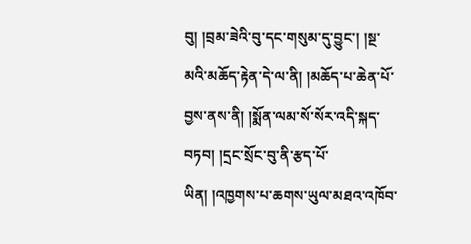བུ། །བྲམ་ཟེའི་བུ་དང་གསུམ་དུ་བྱུང་། །སྔ་མའི་མཆོད་རྟེན་དེ་ལ་ནི། །མཆོད་པ་ཆེན་པོ་བྱས་ནས་ནི། །སྨོན་ལམ་སོ་སོར་འདི་སྐད་བཏབ། །དྲང་སྲོང་བུ་ནི་རྩད་པོ་ཡིན། །འཁྱགས་པ་ཆགས་ཡུལ་མཐའ་འཁོབ་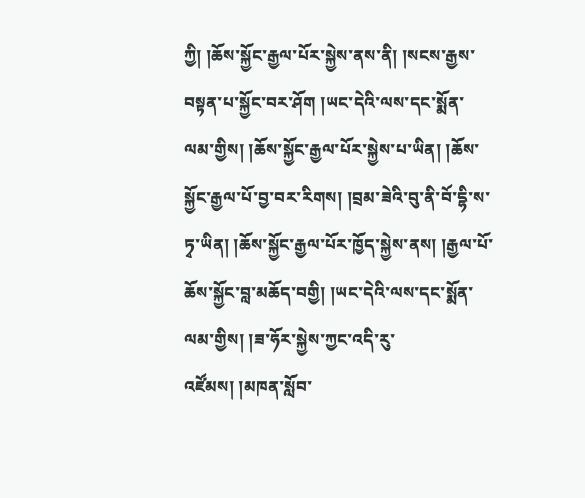ཀྱི། །ཆོས་སྐྱོང་རྒྱལ་པོར་སྐྱེས་ནས་ནི། །སངས་རྒྱས་བསྟན་པ་སྐྱོང་བར་ཤོག །ཡང་དེའི་ལས་དང་སྨོན་ལམ་གྱིས། །ཆོས་སྐྱོང་རྒྱལ་པོར་སྐྱེས་པ་ཡིན། །ཆོས་སྐྱོང་རྒྱལ་པོ་བྱ་བར་རིགས། །བྲམ་ཟེའི་བུ་ནི་བོ་དྷི་ས་ཏྭ་ཡིན། །ཆོས་སྐྱོང་རྒྱལ་པོར་ཁྱོད་སྐྱེས་ནས། །རྒྱལ་པོ་ཆོས་སྐྱོང་བླ་མཆོད་བགྱི། །ཡང་དེའི་ལས་དང་སྨོན་ལམ་གྱིས། །ཟ་ཧོར་སྐྱེས་ཀྱང་འདི་རུ་འཛོམས། །མཁན་སློབ་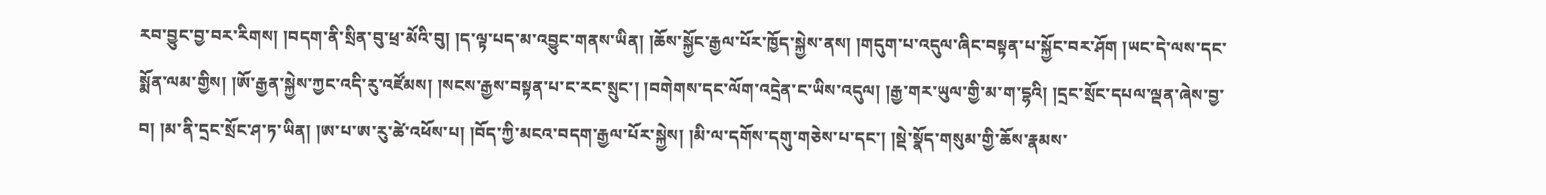རབ་བྱུང་བྱ་བར་རིགས། །བདག་ནི་སྲིན་བུ་ཕྲ་མོའི་བུ། །ད་ལྟ་པད་མ་འབྱུང་གནས་ཡིན། །ཆོས་སྐྱོང་རྒྱལ་པོར་ཁྱོད་སྐྱེས་ནས། །གདུག་པ་འདུལ་ཞིང་བསྟན་པ་སྐྱོང་བར་ཤོག །ཡང་དེ་ལས་དང་སྨོན་ལམ་གྱིས། །ཨོ་རྒྱན་སྐྱེས་ཀྱང་འདི་རུ་འཛོམས། །སངས་རྒྱས་བསྟན་པ་ང་རང་སྲུང་། །བགེགས་དང་ལོག་འདྲེན་ང་ཡིས་འདུལ། །རྒྱ་གར་ཡུལ་གྱི་མ་ག་དྷའི། །དྲང་སྲོང་དཔལ་ལྡན་ཞེས་བྱ་བ། །མ་ནི་དྲང་སྲོང་ཤ་ཏ་ཡིན། །ཨ་པ་ཨ་རུ་ཚེ་འཕོས་པ། །བོད་ཀྱི་མངའ་བདག་རྒྱལ་པོར་སྐྱེས། །མི་ལ་དགོས་དགུ་གཅེས་པ་དང་། །སྡེ་སྣོད་གསུམ་གྱི་ཆོས་རྣམས་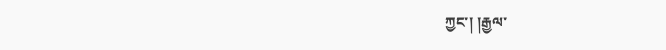ཀྱང་། །རྒྱལ་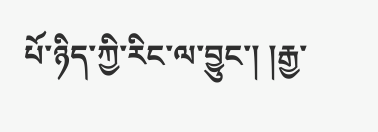པོ་ཉིད་ཀྱི་རིང་ལ་བྱུང་། །རྒྱ་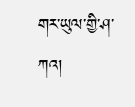གར་ཡུལ་གྱི་ཤ་ཀའ།